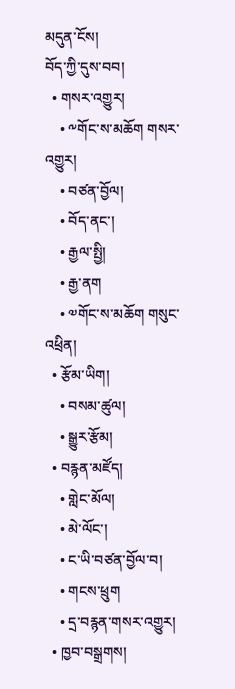མདུན་ངོས།
བོད་ཀྱི་དུས་བབ།
  • གསར་འགྱུར།
    • ༸གོང་ས་མཆོག གསར་འགྱུར།
    • བཙན་བྱོལ།
    • བོད་ནང་།
    • རྒྱལ་སྤྱི།
    • རྒྱ་ནག
    • ༧གོང་ས་མཆོག གསུང་འཕྲིན།
  • རྩོམ་ཡིག།
    • བསམ་ཚུལ།
    • སྒྱུར་རྩོམ།
  • བརྙན་མཛོད།
    • གླེང་མོལ།
    • མེ་ལོང་།
    • ང་ཡི་བཙན་བྱོལ་བ།
    • གངས་ཕྲུག
    • དྲ་བརྙན་གསར་འགྱུར།
  • ཁྱབ་བསྒྲགས།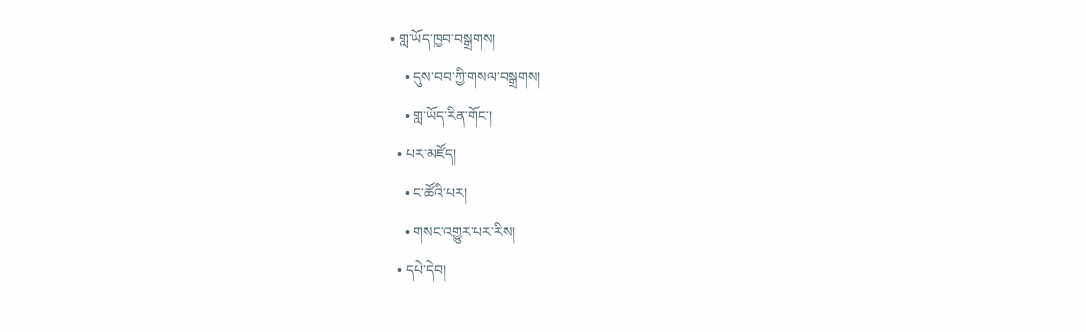• གླ་ཡོད་ཁྱབ་བསྒྲགས།
    • དུས་བབ་ཀྱི་གསལ་བསྒྲགས།
    • གླ་ཡོད་རིན་གོང་།
  • པར་མཛོད།
    • ང་ཚོའི་པར།
    • གསང་འགྱུར་པར་རིས།
  • དཔེ་དེབ།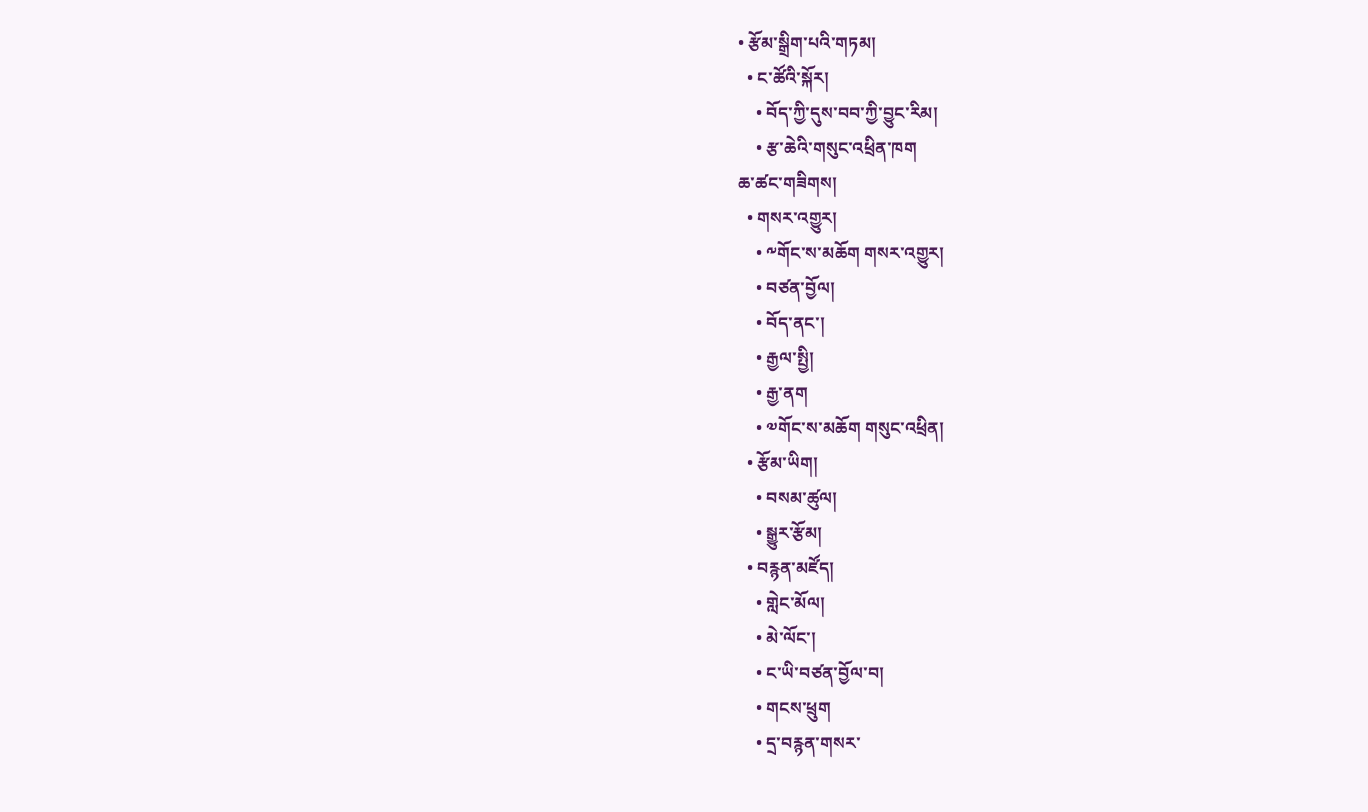• རྩོམ་སྒྲིག་པའི་གཏམ།
  • ང་ཚོའི་སྐོར།
    • བོད་ཀྱི་དུས་བབ་ཀྱི་བྱུང་རིམ།
    • རྩ་ཆེའི་གསུང་འཕྲིན་ཁག
ཆ་ཚང་གཟིགས།
  • གསར་འགྱུར།
    • ༸གོང་ས་མཆོག གསར་འགྱུར།
    • བཙན་བྱོལ།
    • བོད་ནང་།
    • རྒྱལ་སྤྱི།
    • རྒྱ་ནག
    • ༧གོང་ས་མཆོག གསུང་འཕྲིན།
  • རྩོམ་ཡིག།
    • བསམ་ཚུལ།
    • སྒྱུར་རྩོམ།
  • བརྙན་མཛོད།
    • གླེང་མོལ།
    • མེ་ལོང་།
    • ང་ཡི་བཙན་བྱོལ་བ།
    • གངས་ཕྲུག
    • དྲ་བརྙན་གསར་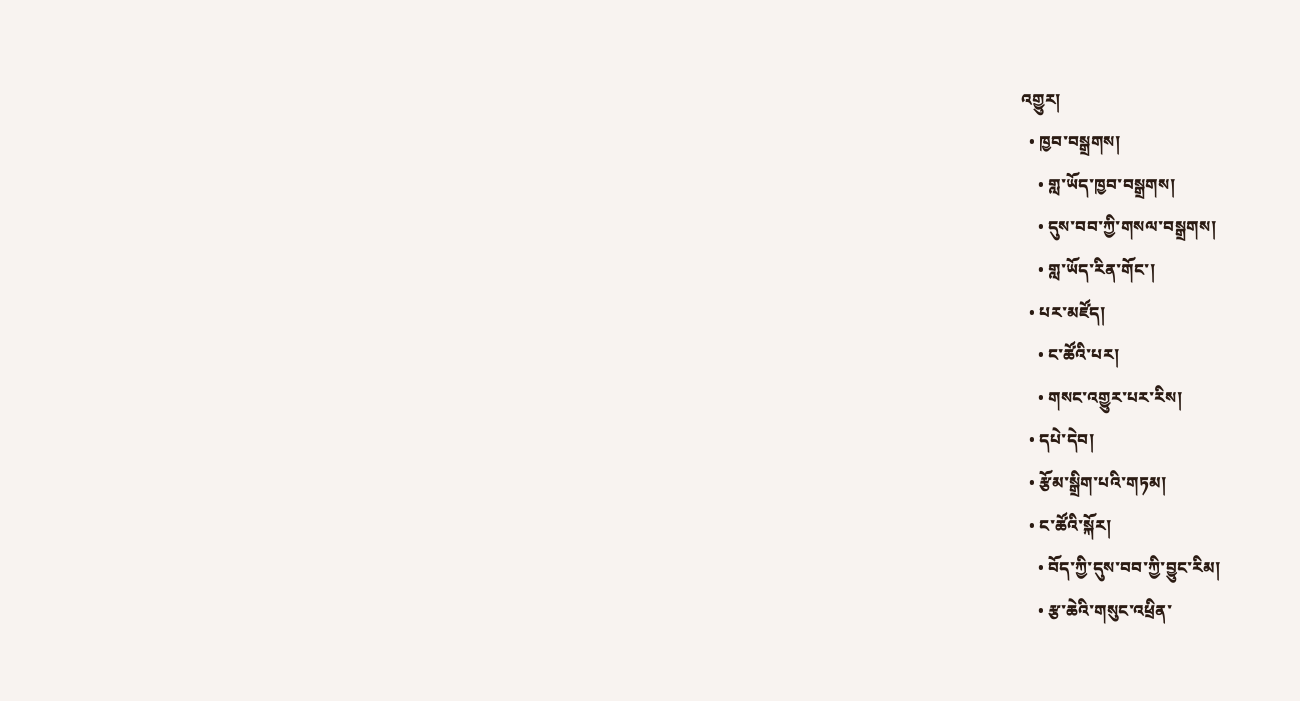འགྱུར།
  • ཁྱབ་བསྒྲགས།
    • གླ་ཡོད་ཁྱབ་བསྒྲགས།
    • དུས་བབ་ཀྱི་གསལ་བསྒྲགས།
    • གླ་ཡོད་རིན་གོང་།
  • པར་མཛོད།
    • ང་ཚོའི་པར།
    • གསང་འགྱུར་པར་རིས།
  • དཔེ་དེབ།
  • རྩོམ་སྒྲིག་པའི་གཏམ།
  • ང་ཚོའི་སྐོར།
    • བོད་ཀྱི་དུས་བབ་ཀྱི་བྱུང་རིམ།
    • རྩ་ཆེའི་གསུང་འཕྲིན་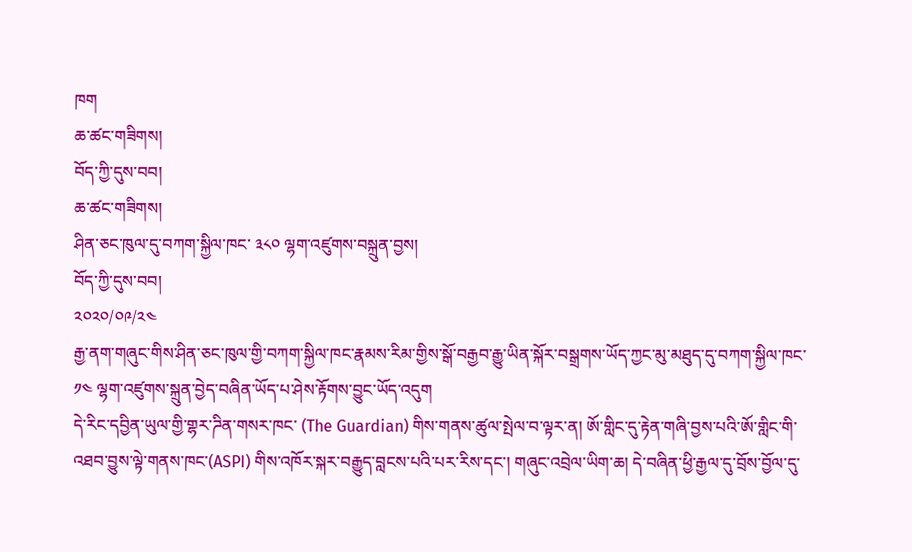ཁག
ཆ་ཚང་གཟིགས།
བོད་ཀྱི་དུས་བབ།
ཆ་ཚང་གཟིགས།
ཤིན་ཅང་ཁུལ་དུ་བཀག་སྐྱིལ་ཁང་ ༣༨༠ ལྷག་འཛུགས་བསྐྲུན་བྱས།
བོད་ཀྱི་དུས་བབ།
༢༠༢༠/༠༩/༢༤
རྒྱ་ནག་གཞུང་གིས་ཤིན་ཅང་ཁུལ་གྱི་བཀག་སྐྱིལ་ཁང་རྣམས་རིམ་གྱིས་སྒོ་བརྒྱབ་རྒྱུ་ཡིན་སྐོར་བསྒྲགས་ཡོད་ཀྱང་མུ་མཐུད་དུ་བཀག་སྐྱིལ་ཁང་ ༡༤ ལྷག་འཛུགས་སྐྲུན་བྱེད་བཞིན་ཡོད་པ་ཤེས་རྟོགས་བྱུང་ཡོད་འདུག
དེ་རིང་དབྱིན་ཡུལ་གྱི་གྷར་ཌིན་གསར་ཁང་ (The Guardian) གིས་གནས་ཚུལ་སྤེལ་བ་ལྟར་ན། ཨོ་གླིང་དུ་རྟེན་གཞི་བྱས་པའི་ཨོ་གླིང་གི་འཐབ་བྱུས་ལྟེ་གནས་ཁང་(ASPI) གིས་འཁོར་སྐར་བརྒྱུད་བླངས་པའི་པར་རིས་དང་། གཞུང་འབྲེལ་ཡིག་ཆ། དེ་བཞིན་ཕྱི་རྒྱལ་དུ་བྲོས་བྱོལ་དུ་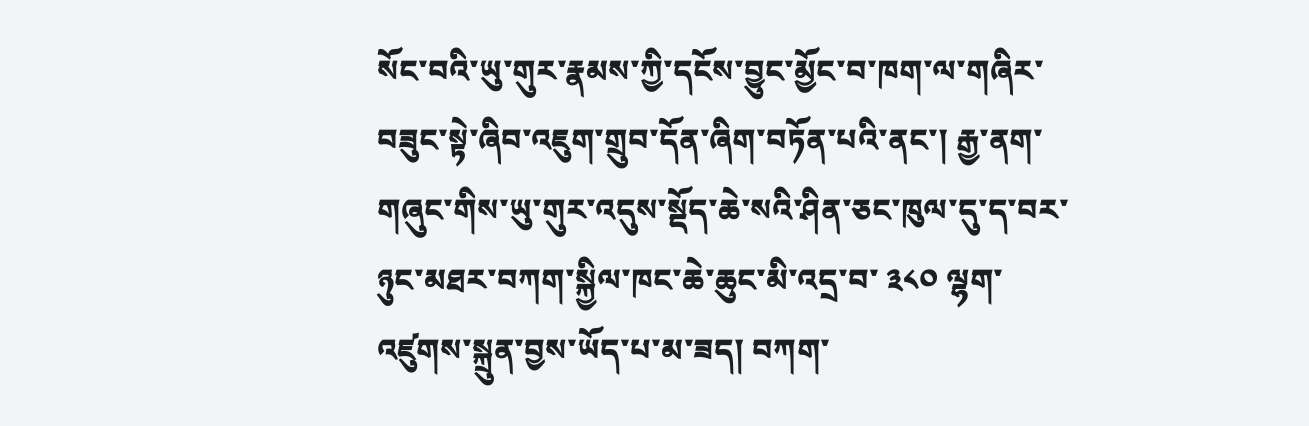སོང་བའི་ཡུ་གུར་རྣམས་ཀྱི་དངོས་བྱུང་མྱོང་བ་ཁག་ལ་གཞིར་བཟུང་སྟེ་ཞིབ་འཇུག་གྲུབ་དོན་ཞིག་བཏོན་པའི་ནང་། རྒྱ་ནག་གཞུང་གིས་ཡུ་གུར་འདུས་སྡོད་ཆེ་སའི་ཤིན་ཅང་ཁུལ་དུ་ད་བར་ཉུང་མཐར་བཀག་སྐྱིལ་ཁང་ཆེ་ཆུང་མི་འདྲ་བ་ ༣༨༠ ལྷག་འཛུགས་སྐྲུན་བྱས་ཡོད་པ་མ་ཟད། བཀག་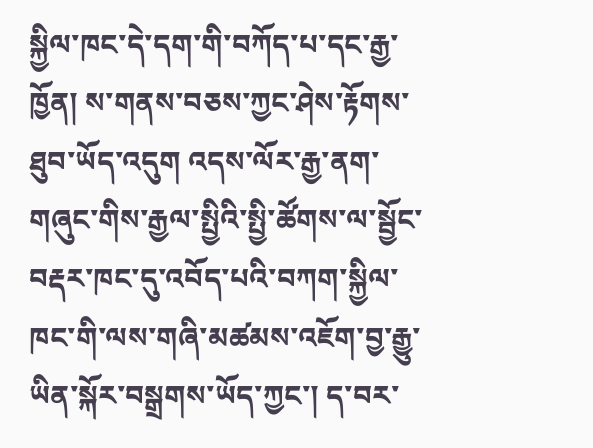སྐྱིལ་ཁང་དེ་དག་གི་བཀོད་པ་དང་རྒྱ་ཁྱོན། ས་གནས་བཅས་ཀྱང་ཤེས་རྟོགས་ཐུབ་ཡོད་འདུག འདས་ལོར་རྒྱ་ནག་གཞུང་གིས་རྒྱལ་སྤྱིའི་སྤྱི་ཚོགས་ལ་སྦྱོང་བརྡར་ཁང་དུ་འབོད་པའི་བཀག་སྐྱིལ་ཁང་གི་ལས་གཞི་མཚམས་འཇོག་བྱ་རྒྱུ་ཡིན་སྐོར་བསྒྲགས་ཡོད་ཀྱང་། ད་བར་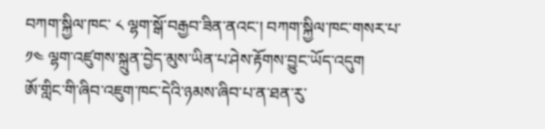བཀག་སྐྱིལ་ཁང་ ༨ ལྷག་སྒོ་བརྒྱབ་ཟིན་ནའང་། བཀག་སྐྱིལ་ཁང་གསར་པ་ ༡༤ ལྷག་འཛུགས་སྐྲུན་བྱེད་མུས་ཡིན་པ་ཤེས་རྟོགས་བྱུང་ཡོད་འདུག
ཨོ་གླིང་གི་ཞིབ་འཇུག་ཁང་དེའི་ཉམས་ཞིབ་པ་ན་ཐན་རུ་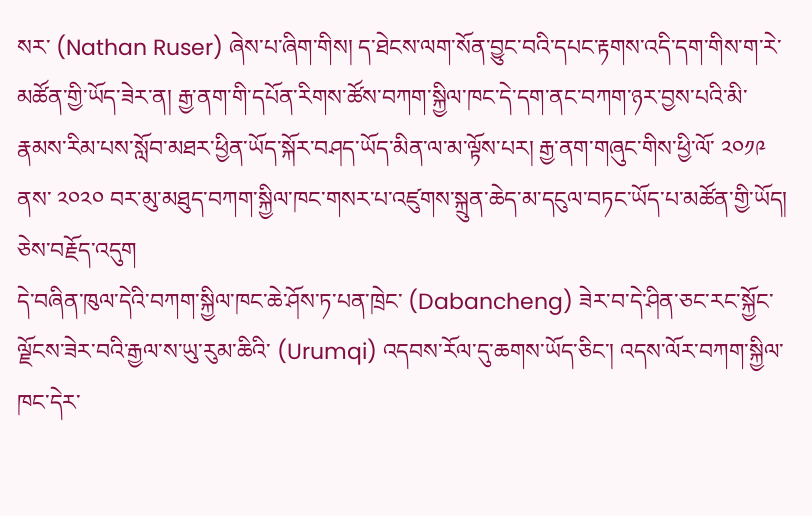སར་ (Nathan Ruser) ཞེས་པ་ཞིག་གིས། ད་ཐེངས་ལག་སོན་བྱུང་བའི་དཔང་རྟགས་འདི་དག་གིས་ག་རེ་མཚོན་གྱི་ཡོད་ཟེར་ན། རྒྱ་ནག་གི་དཔོན་རིགས་ཚོས་བཀག་སྐྱིལ་ཁང་དེ་དག་ནང་བཀག་ཉར་བྱས་པའི་མི་རྣམས་རིམ་པས་སློབ་མཐར་ཕྱིན་ཡོད་སྐོར་བཤད་ཡོད་མིན་ལ་མ་ལྟོས་པར། རྒྱ་ནག་གཞུང་གིས་ཕྱི་ལོ་ ༢༠༡༩ ནས་ ༢༠༢༠ བར་མུ་མཐུད་བཀག་སྐྱིལ་ཁང་གསར་པ་འཛུགས་སྐྲུན་ཆེད་མ་དངུལ་བཏང་ཡོད་པ་མཚོན་གྱི་ཡོད། ཅེས་བརྗོད་འདུག
དེ་བཞིན་ཁུལ་དེའི་བཀག་སྐྱིལ་ཁང་ཆེ་ཤོས་ཏ་པན་ཁྲེང་ (Dabancheng) ཟེར་བ་དེ་ཤིན་ཅང་རང་སྐྱོང་ལྗོངས་ཟེར་བའི་རྒྱལ་ས་ཡུ་རུམ་ཆིའི་ (Urumqi) འདབས་རོལ་དུ་ཆགས་ཡོད་ཅིང་། འདས་ལོར་བཀག་སྐྱིལ་ཁང་དེར་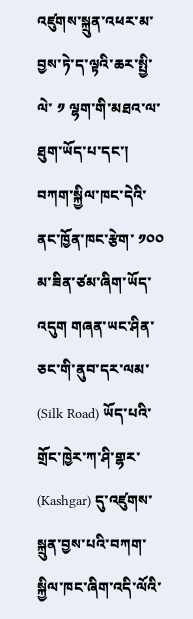འཛུགས་སྐྲུན་འཕར་མ་བྱས་ཏེ་ད་ལྟའི་ཆར་སྤྱི་ལེ་ ༡ ལྷག་གི་མཐའ་ལ་ཐུག་ཡོད་པ་དང་། བཀག་སྐྱིལ་ཁང་དེའི་ནང་ཁྱོན་ཁང་རྩེག་ ༡༠༠ མ་ཟིན་ཙམ་ཞིག་ཡོད་འདུག གཞན་ཡང་ཤིན་ཅང་གི་ནུབ་དར་ལམ་ (Silk Road) ཡོད་པའི་གྲོང་ཁྱེར་ཀ་ཤི་གྷར་ (Kashgar) དུ་འཛུགས་སྐྲུན་བྱས་པའི་བཀག་སྐྱིལ་ཁང་ཞིག་འདི་ལོའི་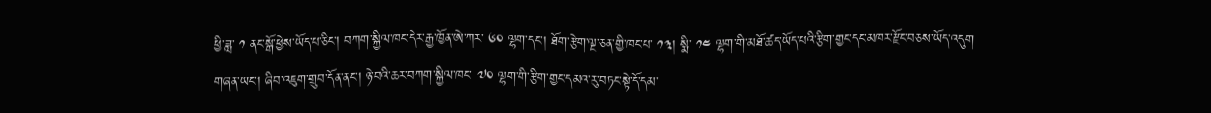ཕྱི་ཟླ་ ༡ ནང་སྒོ་ཕྱེས་ཡོད་པ་ཅིང་། བཀག་སྐྱིལ་ཁང་དེར་རྒྱ་ཁྱོན་ཨེ་ཀར་ ༦༠ ལྷག་དང་། ཐོག་རྩེག་ལྔ་ཅན་གྱི་ཁང་པ་ ༡༣། སྨི་ ༡༤ ལྷག་གི་མཐོ་ཚད་ཡོད་པའི་རྩིག་གྱང་དང་མཁར་རྫོང་བཅས་ཡོད་འདུག
གཞན་ཡང་། ཞིབ་འཇུག་གྲུབ་དོན་ནང་། ཉེ་བའི་ཆར་བཀག་སྐྱིལ་ཁང་ ༧༠ ལྷག་གི་རྩིག་གྱང་དམའ་རུ་བཏང་སྟེ་དོ་དམ་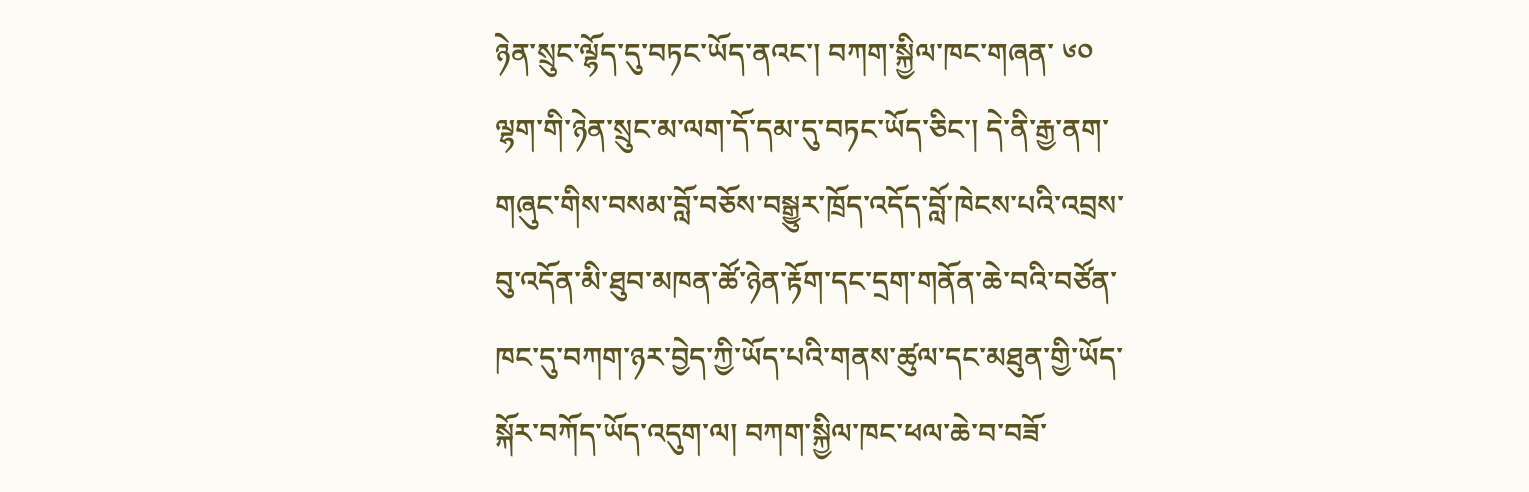ཉེན་སྲུང་ལྷོད་དུ་བཏང་ཡོད་ནའང་། བཀག་སྐྱིལ་ཁང་གཞན་ ༦༠ ལྷག་གི་ཉེན་སྲུང་མ་ལག་དོ་དམ་དུ་བཏང་ཡོད་ཅིང་། དེ་ནི་རྒྱ་ནག་གཞུང་གིས་བསམ་བློ་བཅོས་བསྒྱུར་ཁྲོད་འདོད་བློ་ཁེངས་པའི་འབྲས་བུ་འདོན་མི་ཐུབ་མཁན་ཚོ་ཉེན་རྟོག་དང་དྲག་གནོན་ཆེ་བའི་བཙོན་ཁང་དུ་བཀག་ཉར་བྱེད་ཀྱི་ཡོད་པའི་གནས་ཚུལ་དང་མཐུན་གྱི་ཡོད་སྐོར་བཀོད་ཡོད་འདུག་ལ། བཀག་སྐྱིལ་ཁང་ཕལ་ཆེ་བ་བཟོ་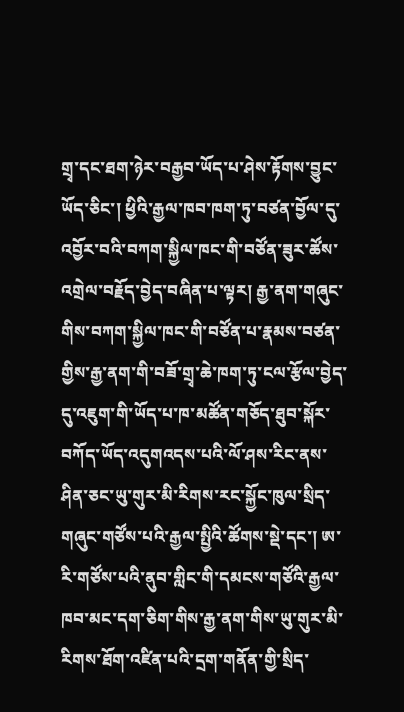གྲྭ་དང་ཐག་ཉེར་བརྒྱབ་ཡོད་པ་ཤེས་རྟོགས་བྱུང་ཡོད་ཅིང་། ཕྱིའི་རྒྱལ་ཁབ་ཁག་ཏུ་བཙན་བྱོལ་དུ་འབྱོར་བའི་བཀག་སྐྱིལ་ཁང་གི་བཙོན་ཟུར་ཚོས་འགྲེལ་བརྗོད་བྱེད་བཞིན་པ་ལྟར། རྒྱ་ནག་གཞུང་གིས་བཀག་སྐྱིལ་ཁང་གི་བཙོན་པ་རྣམས་བཙན་གྱིས་རྒྱ་ནག་གི་བཟོ་གྲྭ་ཆེ་ཁག་ཏུ་ངལ་རྩོལ་བྱེད་དུ་འཇུག་གི་ཡོད་པ་ཁ་མཚོན་གཅོད་ཐུབ་སྐོར་བཀོད་ཡོད་འདུགའདས་པའི་ལོ་ཤས་རིང་ནས་ཤིན་ཅང་ཡུ་གུར་མི་རིགས་རང་སྐྱོང་ཁུལ་སྲིད་གཞུང་གཙོས་པའི་རྒྱལ་སྤྱིའི་ཚོགས་སྡེ་དང་། ཨ་རི་གཙོས་པའི་ནུབ་གླིང་གི་དམངས་གཙོའི་རྒྱལ་ཁབ་མང་དག་ཅིག་གིས་རྒྱ་ནག་གིས་ཡུ་གུར་མི་རིགས་ཐོག་འཛིན་པའི་དྲག་གནོན་གྱི་སྲིད་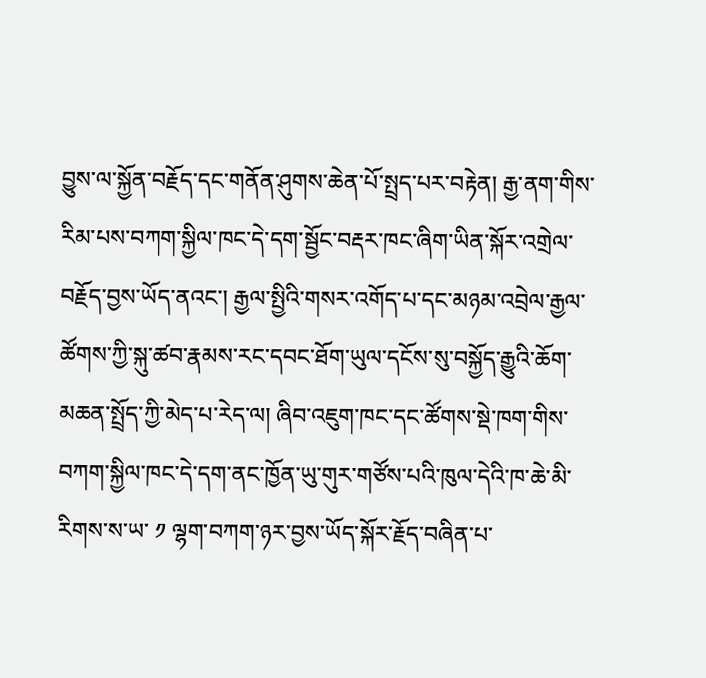བྱུས་ལ་སྐྱོན་བརྗོད་དང་གནོན་ཤུགས་ཆེན་པོ་སྤྲད་པར་བརྟེན། རྒྱ་ནག་གིས་རིམ་པས་བཀག་སྐྱིལ་ཁང་དེ་དག་སྦྱོང་བརྡར་ཁང་ཞིག་ཡིན་སྐོར་འགྲེལ་བརྗོད་བྱས་ཡོད་ནའང་། རྒྱལ་སྤྱིའི་གསར་འགོད་པ་དང་མཉམ་འབྲེལ་རྒྱལ་ཚོགས་ཀྱི་སྐུ་ཚབ་རྣམས་རང་དབང་ཐོག་ཡུལ་དངོས་སུ་བསྐྱོད་རྒྱུའི་ཆོག་མཆན་སྤྲོད་ཀྱི་མེད་པ་རེད་ལ། ཞིབ་འཇུག་ཁང་དང་ཚོགས་སྡེ་ཁག་གིས་བཀག་སྐྱིལ་ཁང་དེ་དག་ནང་ཁྱོན་ཡུ་གུར་གཙོས་པའི་ཁུལ་དེའི་ཁ་ཆེ་མི་རིགས་ས་ཡ་ ༡ ལྷག་བཀག་ཉར་བྱས་ཡོད་སྐོར་རྗོད་བཞིན་པ་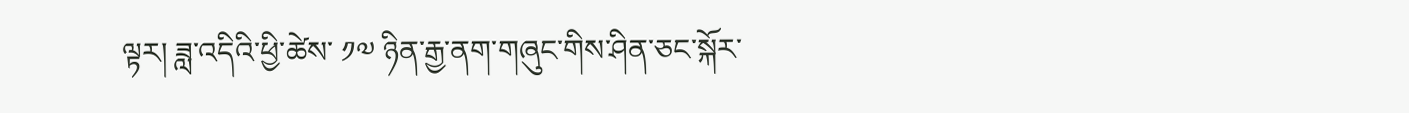ལྟར། ཟླ་འདིའི་ཕྱི་ཚེས་ ༡༧ ཉིན་རྒྱ་ནག་གཞུང་གིས་ཤིན་ཅང་སྐོར་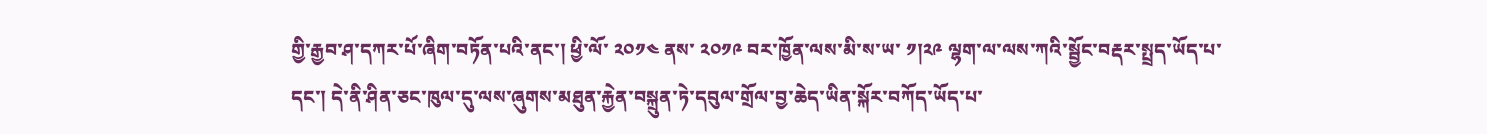གྱི་རྒྱབ་ཤ་དཀར་པོ་ཞིག་བཏོན་པའི་ནང་། ཕྱི་ལོ་ ༢༠༡༤ ནས་ ༢༠༡༩ བར་ཁྱོན་ལས་མི་ས་ཡ་ ༡།༢༩ ལྷག་ལ་ལས་ཀའི་སྦྱོང་བརྡར་སྤྲད་ཡོད་པ་དང་། དེ་ནི་ཤིན་ཅང་ཁུལ་དུ་ལས་ཞུགས་མཐུན་རྐྱེན་བསྐྲུན་ཏེ་དབུལ་གྲོལ་བྱ་ཆེད་ཡིན་སྐོར་བཀོད་ཡོད་པ་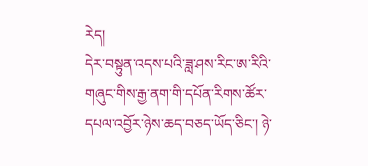རེད།
དེར་བསྟུན་འདས་པའི་ཟླ་ཤས་རིང་ཨ་རིའི་གཞུང་གིས་རྒྱ་ནག་གི་དཔོན་རིགས་ཚོར་དཔལ་འབྱོར་ཉེས་ཆད་བཅད་ཡོད་ཅིང་། ཉེ་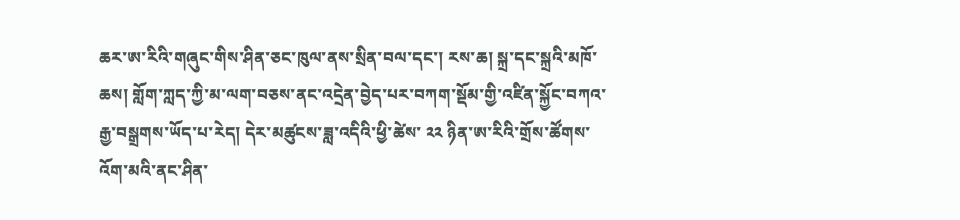ཆར་ཨ་རིའི་གཞུང་གིས་ཤིན་ཅང་ཁུལ་ནས་སྲིན་བལ་དང་། རས་ཆ། སྐྲ་དང་སྐྲའི་མཁོ་ཆས། གློག་ཀླད་ཀྱི་མ་ལག་བཅས་ནང་འདྲེན་བྱེད་པར་བཀག་སྡོམ་གྱི་འཛིན་སྐྱོང་བཀའ་རྒྱ་བསྒྲགས་ཡོད་པ་རེད། དེར་མཚུངས་ཟླ་འདིའི་ཕྱི་ཚེས་ ༢༢ ཉིན་ཨ་རིའི་གྲོས་ཚོགས་འོག་མའི་ནང་ཤིན་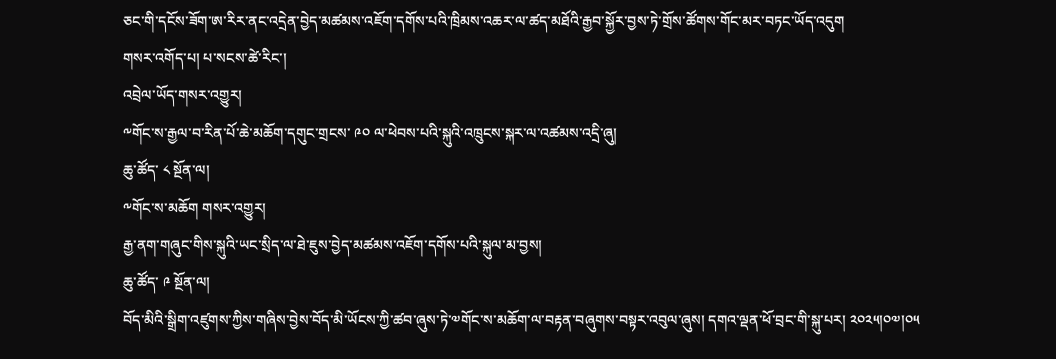ཅང་གི་དངོས་ཟོག་ཨ་རིར་ནང་འདྲེན་བྱེད་མཚམས་འཇོག་དགོས་པའི་ཁྲིམས་འཆར་ལ་ཚད་མཐོའི་རྒྱབ་སྐྱོར་བྱས་ཏེ་གྲོས་ཚོགས་གོང་མར་བཏང་ཡོད་འདུག
གསར་འགོད་པ། པ་སངས་ཚེ་རིང་།
འབྲེལ་ཡོད་གསར་འགྱུར།
༸གོང་ས་རྒྱལ་བ་རིན་པོ་ཆེ་མཆོག་དགུང་གྲངས་ ༩༠ ལ་ཕེབས་པའི་སྐུའི་འཁྲུངས་སྐར་ལ་འཚམས་འདྲི་ཞུ།
ཆུ་ཚོད་ ༨ སྔོན་ལ།
༸གོང་ས་མཆོག གསར་འགྱུར།
རྒྱ་ནག་གཞུང་གིས་སྐུའི་ཡང་སྲིད་ལ་ཐེ་ཇུས་བྱེད་མཚམས་འཇོག་དགོས་པའི་སྐུལ་མ་བྱས།
ཆུ་ཚོད་ ༩ སྔོན་ལ།
བོད་མིའི་སྒྲིག་འཛུགས་ཀྱིས་གཞིས་བྱེས་བོད་མི་ཡོངས་ཀྱི་ཚབ་ཞུས་ཏེ་༧གོང་ས་མཆོག་ལ་བརྟན་བཞུགས་བསྟར་འབུལ་ཞུས། དགའ་ལྡན་ཕོ་བྲང་གི་སྐུ་པར། ༢༠༢༥།༠༧།༠༥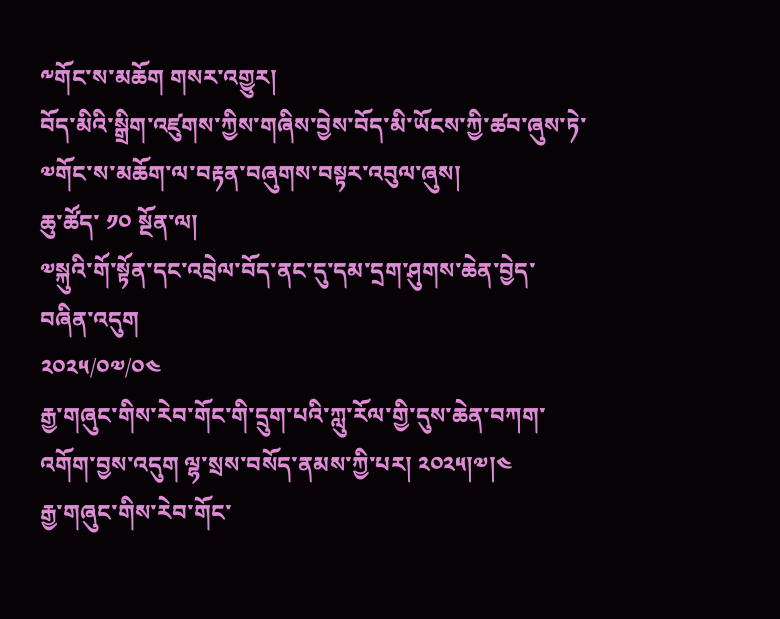༸གོང་ས་མཆོག གསར་འགྱུར།
བོད་མིའི་སྒྲིག་འཛུགས་ཀྱིས་གཞིས་བྱེས་བོད་མི་ཡོངས་ཀྱི་ཚབ་ཞུས་ཏེ་༧གོང་ས་མཆོག་ལ་བརྟན་བཞུགས་བསྟར་འབུལ་ཞུས།
ཆུ་ཚོད་ ༡༠ སྔོན་ལ།
༧སྐུའི་གོ་སྟོན་དང་འབྲེལ་བོད་ནང་དུ་དམ་དྲག་ཤུགས་ཆེན་བྱེད་བཞིན་འདུག
༢༠༢༥/༠༧/༠༤
རྒྱ་གཞུང་གིས་རེབ་གོང་གི་དྲུག་པའི་ཀླུ་རོལ་གྱི་དུས་ཆེན་བཀག་འགོག་བྱས་འདུག ལྷ་སྲས་བསོད་ནམས་ཀྱི་པར། ༢༠༢༥།༧།༤
རྒྱ་གཞུང་གིས་རེབ་གོང་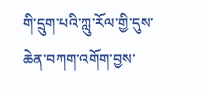གི་དྲུག་པའི་ཀླུ་རོལ་གྱི་དུས་ཆེན་བཀག་འགོག་བྱས་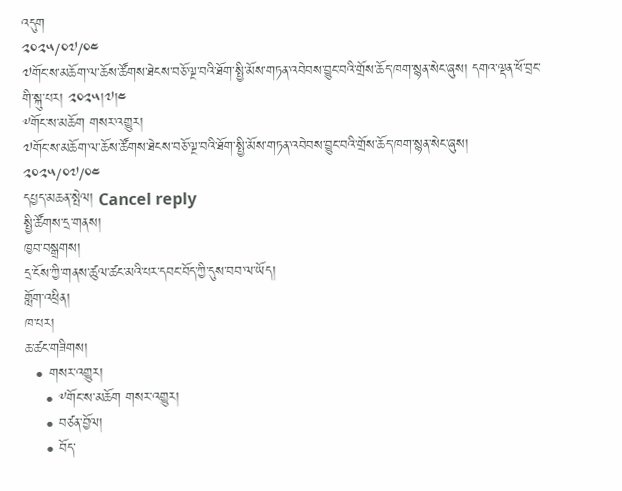འདུག
༢༠༢༥/༠༧/༠༤
༧གོང་ས་མཆོག་ལ་ཆོས་ཚོགས་ཐེངས་བཅོ་ལྔ་བའི་ཐོག་སྤྱི་མོས་གཏན་འབེབས་བྱུང་བའི་གྲོས་ཆོད་ཁག་སྙན་སེང་ཞུས། དགའ་ལྡན་ཕོ་བྲང་གི་སྐུ་པར། ༢༠༢༥།༧།༤
༸གོང་ས་མཆོག གསར་འགྱུར།
༧གོང་ས་མཆོག་ལ་ཆོས་ཚོགས་ཐེངས་བཅོ་ལྔ་བའི་ཐོག་སྤྱི་མོས་གཏན་འབེབས་བྱུང་བའི་གྲོས་ཆོད་ཁག་སྙན་སེང་ཞུས།
༢༠༢༥/༠༧/༠༤
དཔྱད་མཆན་སྤེལ། Cancel reply
སྤྱི་ཚོགས་དྲ་གནས།
ཁྱབ་བསྒྲགས།
དྲ་ངོས་ཀྱི་གནས་ཚུལ་ཚང་མའི་པར་དབང་བོད་ཀྱི་དུས་བབ་ལ་ཡོད།
གློག་འཕྲིན།
ཁ་པར།
ཆ་ཚང་གཟིགས།
  • གསར་འགྱུར།
    • ༸གོང་ས་མཆོག གསར་འགྱུར།
    • བཙན་བྱོལ།
    • བོད་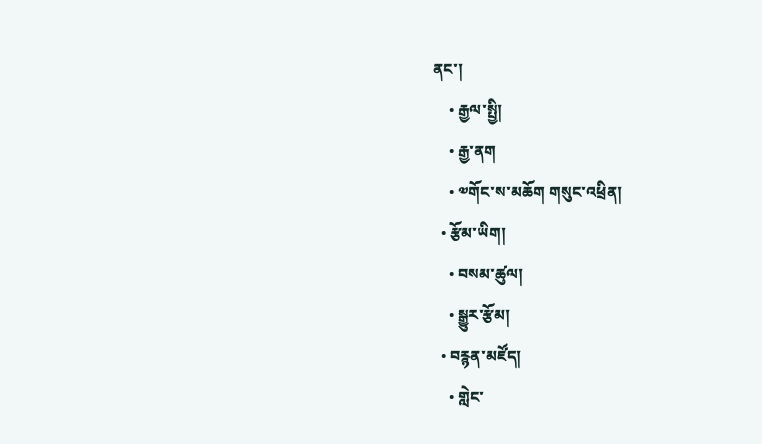ནང་།
    • རྒྱལ་སྤྱི།
    • རྒྱ་ནག
    • ༧གོང་ས་མཆོག གསུང་འཕྲིན།
  • རྩོམ་ཡིག།
    • བསམ་ཚུལ།
    • སྒྱུར་རྩོམ།
  • བརྙན་མཛོད།
    • གླེང་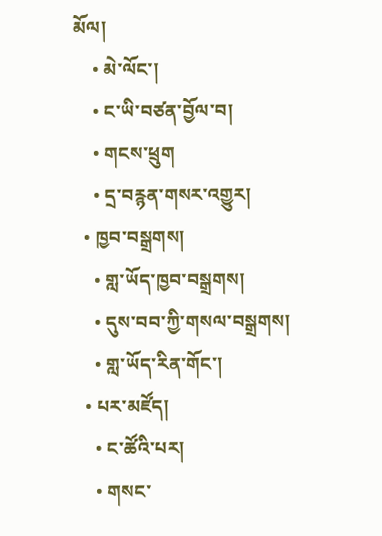མོལ།
    • མེ་ལོང་།
    • ང་ཡི་བཙན་བྱོལ་བ།
    • གངས་ཕྲུག
    • དྲ་བརྙན་གསར་འགྱུར།
  • ཁྱབ་བསྒྲགས།
    • གླ་ཡོད་ཁྱབ་བསྒྲགས།
    • དུས་བབ་ཀྱི་གསལ་བསྒྲགས།
    • གླ་ཡོད་རིན་གོང་།
  • པར་མཛོད།
    • ང་ཚོའི་པར།
    • གསང་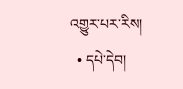འགྱུར་པར་རིས།
  • དཔེ་དེབ།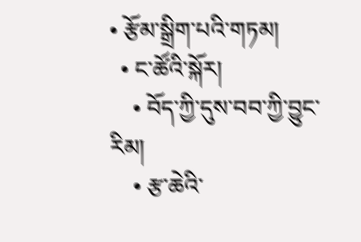• རྩོམ་སྒྲིག་པའི་གཏམ།
  • ང་ཚོའི་སྐོར།
    • བོད་ཀྱི་དུས་བབ་ཀྱི་བྱུང་རིམ།
    • རྩ་ཆེའི་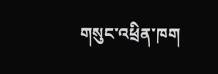གསུང་འཕྲིན་ཁག